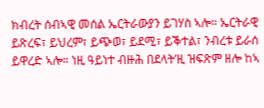ክብረት ሰብኣዊ መሰል ኤርትራውያን ይገሃስ ኣሎ። ኤርትራዊ ይጽረፍ፣ ይህረም፣ ይጭወ፣ ይደሚ፣ ይቕተል፣ ንብረቱ ይራሰ ይዋረድ ኣሎ። ነዚ ዓይነተ ብዙሕ በደላት’ዚ ዝፍጽም ዘሎ ከኣ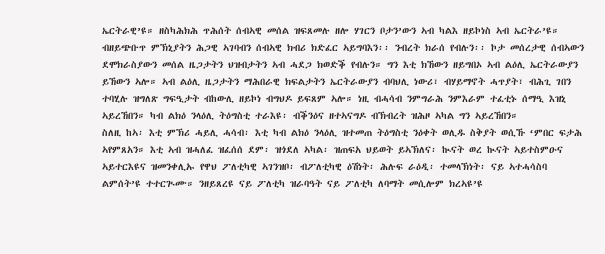ኤርትራዊ’ዩ። ዘስካሕክሕ ጥሕሰት ሰብኣዊ መሰል ዝፍጸመሉ ዘሎ ሃገርን ቦታን’ውን ኣብ ካልእ ዘይኮነስ ኣብ ኤርትራ’ዩ።
ብዘይጭቡጥ ምኽኒያትን ሕጋዊ ኣገባብን ሰብኣዊ ክብሪ ክድፈር ኣይግባእን፡፡ ንብረት ክራሰ የብሉን፡፡ ኮታ መሰረታዊ ሰብኣውን ደሞክራስያውን መሰል ዜጋታትን ህዝብታትን ኣብ ሓደጋ ክወድቕ የብሉን። ግን እቲ ክኸውን ዘይግበኦ ኣብ ልዕሊ ኤርትራውያን ይኸውን ኣሎ። ኣብ ልዕሊ ዜጋታትን ማሕበራዊ ክፍልታትን ኤርትራውያን ብባህሊ ነውሪ፣ ብሃይማኖት ሓጥያት፣ ብሕጊ ገበን ተባሂሉ ዝግለጽ ግፍዒታት ብከውሊ ዘይኮነ ብግህዶ ይፍጸም ኣሎ። ነዚ ብሓሳብ ንምግራሕ ንምእራም ተፈቲኑ ሰማዒ እዝኒ ኣይረኸበን። ካብ ልክዕ ንላዕሊ ትዕግስቲ ተራእዩ፡ ብቕንዕና ዘተኣናግዶ ብኽብረት ዝሕዞ ኣካል ግን ኣይረኸበን።
ስለዚ ከኣ፡ እቲ ምኽሪ ሓይሊ ሓሳብ፡ እቲ ካብ ልክዕ ንላዕሊ ዝተመጠ ትዕግስቲ ንዕቀት ወሊዱ ስቅያት ወሲኹ ‘ምበር ፍታሕ ኣየምጸአን። እቲ ኣብ ዝሓለፈ ዝፈሰሰ ደም፡ ዝጎደለ ኣካል፡ ዝጠፍአ ህይወት ይኣኽለና፡ ኲናት ወረ ኲናት ኣይተስምዑና ኣይተርእዩና ዝመንቀሊኡ የዋህ ፖለቲካዊ ኣገንዝቦ፡ ብፖለቲካዊ ዕሽነት፡ ሕሉፍ ራዕዲ፡ ተመላኽነት፡ ናይ ኣተሓሳስባ ልምሰት’ዩ ተተርጒሙ። ንዘይጸረዩ ናይ ፖለቲካ ዝራባዓት ናይ ፖለቲካ ለባማት መሲሎም ክረኣዩ’ዩ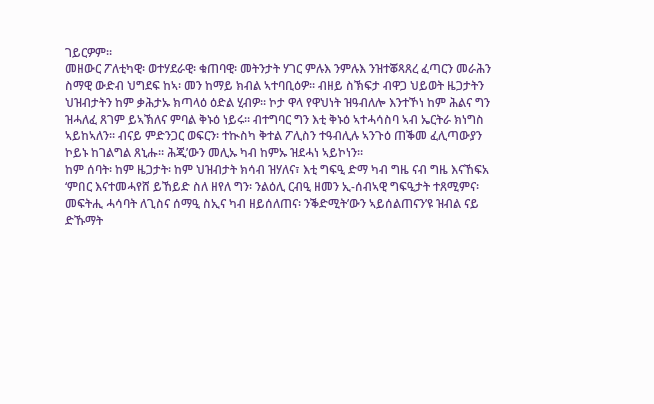ገይርዎም።
መዘውር ፖለቲካዊ፡ ወተሃደራዊ፡ ቁጠባዊ፡ መትንታት ሃገር ምሉእ ንምሉእ ንዝተቖጻጸረ ፈጣርን መራሕን ስማዊ ውድብ ህግደፍ ከኣ፡ መን ከማይ ክብል ኣተባቢዕዎ። ብዘይ ስኽፍታ ብዋጋ ህይወት ዜጋታትን ህዝብታትን ከም ቃሕታኡ ክጣላዕ ዕድል ሂብዎ። ኮታ ዋላ የዋህነት ዝዓብለሎ እንተኾነ ከም ሕልና ግን ዝሓለፈ ጸገም ይኣኽለና ምባል ቅኑዕ ነይሩ። ብተግባር ግን እቲ ቅኑዕ ኣተሓሳስባ ኣብ ኤርትራ ክነግስ ኣይከኣለን። ብናይ ምድንጋር ወፍርን፡ ተኲስካ ቅተል ፖሊስን ተዓብሊሉ ኣንጉዕ ጠቕመ ፈሊጣውያን ኮይኑ ከገልግል ጸኒሑ። ሕጂ’ውን መሊኡ ካብ ከምኡ ዝደሓነ ኣይኮነን።
ከም ሰባት፡ ከም ዜጋታት፡ ከም ህዝብታት ክሳብ ዝሃለና፣ እቲ ግፍዒ ድማ ካብ ግዜ ናብ ግዜ እናኸፍአ ‘ምበር እናተመሓየሸ ይኸይድ ስለ ዘየለ ግን፡ ንልዕሊ ርብዒ ዘመን ኢ-ሰብኣዊ ግፍዒታት ተጸሚምና፡ መፍትሒ ሓሳባት ለጊስና ሰማዒ ስኢና ካብ ዘይሰለጠና፡ ንቕድሚት’ውን ኣይሰልጠናን’ዩ ዝብል ናይ ድኹማት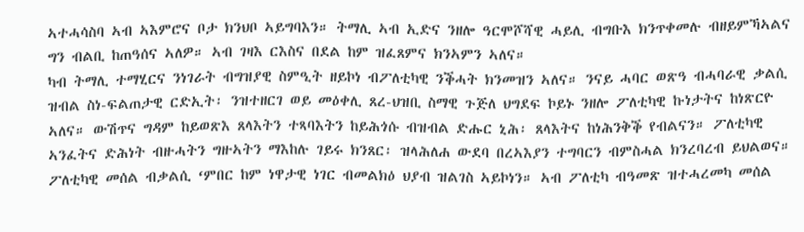ኣተሓሳስባ ኣብ ኣእምሮና ቦታ ክንህቦ ኣይግባእን። ትማሊ ኣብ ኢድና ንዘሎ ዓርሞሾሻዊ ሓይሊ ብግቡእ ክንጥቀመሉ ብዘይምኻኣልና ግን ብልቢ ከጠዓሰና ኣለዎ። ኣብ ገዛእ ርእስና በደል ከም ዝፈጸምና ክንኣምን ኣለና።
ካብ ትማሊ ተማሂርና ንነገራት ብግዝያዊ ስምዒት ዘይኮነ ብፖለቲካዊ ንቕሓት ክንመዝን ኣለና። ንናይ ሓባር ወጽዓ ብሓባራዊ ቃልሲ ዝብል ስነ-ፍልጠታዊ ርድኢት፡ ንዝተዘርገ ወይ መዕቀሊ ጸረ-ህዝቢ ስማዊ ጉጅለ ህግደፍ ኮይኑ ንዘሎ ፖለቲካዊ ኩነታትና ከነጽርዮ ኣለና። ውሽጥና ግዳም ከይወጽእ ጸላእትን ተጻባእትን ከይሕጎሱ ብዝብል ድሑር ኒሕ፡ ጸላእትና ከነሕንቅቕ የብልናን። ፖለቲካዊ ኣንፈትና ድሕነት ብዙሓትን ግዙኣትን ማእከሉ ገይሩ ክንጸር፡ ዝላሕለሐ ውደባ በረኣእያን ተግባርን ብምስሓል ክንረባረብ ይህልወና።
ፖለቲካዊ መሰል ብቃልሲ ‘ምበር ከም ነዋታዊ ነገር ብመልክዕ ህያብ ዝልገስ ኣይኮነን። ኣብ ፖለቲካ ብዓመጽ ዝተሓረመካ መሰል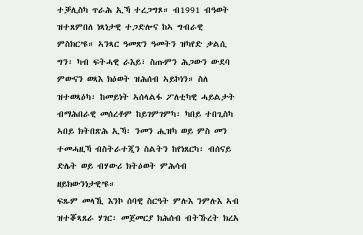ተቓሊስካ ጥራሕ ኢኻ ተረጋግጾ። ብ1991 ብዓወት ዝተጸምበለ ነጻነታዊ ተጋድሎና ከኣ ግብራዊ ምስክር’ዩ። ኣንጻር ዓመጽን ዓመትን ዝካየድ ቃልሲ ግን፡ ካብ ፍትሓዊ ራእይ፣ ስጡምን ሕጋውን ውደባ ምውናን ወጻእ ክዕወት ዝሕሰብ ኣይኮነን። ስለ ዝተወጻዕካ፡ ከመይነት ኣሰላልፋ ፖለቲካዊ ሓይልታት ብማሕበራዊ መሰረቶም ከይገምገምካ፡ ካበይ ተበጊስካ ኣበይ ክትበጽሕ ኢኻ፡ ንመን ሒዝካ ወይ ምስ መን ተመሓዚኻ ብስትራተጂን ስልትን ከየነጸርካ፡ ብሰናይ ድሌት ወይ ብሃውሪ ክትዕወት ምሕሳብ ዘይክውንነታዊ’ዩ።
ፍጹም መላኺ እንኮ ሰባዊ ስርዓት ምሉእ ንምሉእ ኣብ ዝተቖጻጸራ ሃገር፡ መጀመርያ ክሕሰብ ብትኹረት ክረአ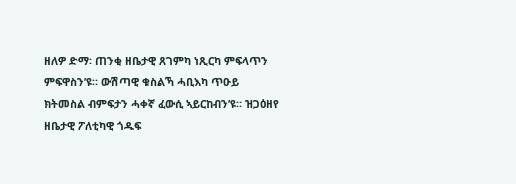ዘለዎ ድማ፡ ጠንቂ ዘቤታዊ ጸገምካ ነጺርካ ምፍላጥን ምፍዋስን’ዩ። ውሽጣዊ ቁስልኻ ሓቢእካ ጥዑይ ክትመስል ብምፍታን ሓቀኛ ፈውሲ ኣይርከብን’ዩ። ዝጋዕዘየ ዘቤታዊ ፖለቲካዊ ጎዱፍ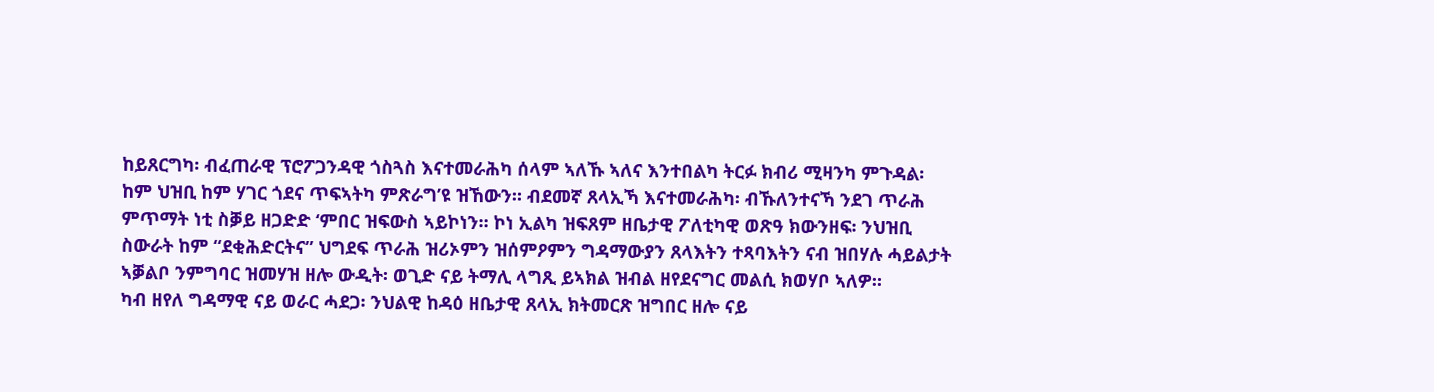ከይጸርግካ፡ ብፈጠራዊ ፕሮፖጋንዳዊ ጎስጓስ እናተመራሕካ ሰላም ኣለኹ ኣለና እንተበልካ ትርፉ ክብሪ ሚዛንካ ምጉዳል፡ ከም ህዝቢ ከም ሃገር ጎደና ጥፍኣትካ ምጽራግ’ዩ ዝኸውን። ብደመኛ ጸላኢኻ እናተመራሕካ፡ ብኹለንተናኻ ንደገ ጥራሕ ምጥማት ነቲ ስቓይ ዘጋድድ ‘ምበር ዝፍውስ ኣይኮነን። ኮነ ኢልካ ዝፍጸም ዘቤታዊ ፖለቲካዊ ወጽዓ ክውንዘፍ፡ ንህዝቢ ስውራት ከም “ደቂሕድርትና” ህግደፍ ጥራሕ ዝሪኦምን ዝሰምዖምን ግዳማውያን ጸላእትን ተጻባእትን ናብ ዝበሃሉ ሓይልታት ኣቓልቦ ንምግባር ዝመሃዝ ዘሎ ውዲት፡ ወጊድ ናይ ትማሊ ላግጺ ይኣክል ዝብል ዘየደናግር መልሲ ክወሃቦ ኣለዎ።
ካብ ዘየለ ግዳማዊ ናይ ወራር ሓደጋ፡ ንህልዊ ከዳዕ ዘቤታዊ ጸላኢ ክትመርጽ ዝግበር ዘሎ ናይ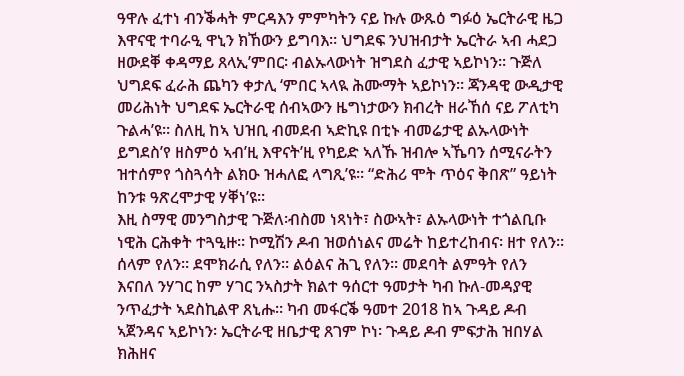ዓዋሉ ፈተነ ብንቕሓት ምርዳእን ምምካትን ናይ ኩሉ ውጹዕ ግፉዕ ኤርትራዊ ዜጋ እዋናዊ ተባራዒ ዋኒን ክኸውን ይግባእ። ህግደፍ ንህዝብታት ኤርትራ ኣብ ሓደጋ ዘውደቐ ቀዳማይ ጸላኢ’ምበር፡ ብልኡላውነት ዝግደስ ፈታዊ ኣይኮነን። ጉጅለ ህግደፍ ፈራሕ ጨካን ቀታሊ ‘ምበር ኣላዪ ሕሙማት ኣይኮነን። ጃንዳዊ ውዲታዊ መሪሕነት ህግደፍ ኤርትራዊ ሰብኣውን ዜግነታውን ክብረት ዘራኸሰ ናይ ፖለቲካ ጉልሓ’ዩ። ስለዚ ከኣ ህዝቢ ብመደብ ኣድኪዩ በቲኑ ብመሬታዊ ልኡላውነት ይግደስ’የ ዘስምዕ ኣብ’ዚ እዋናት’ዚ የካይድ ኣለኹ ዝብሎ ኣኼባን ሰሚናራትን ዝተሰምየ ጎስጓሳት ልክዑ ዝሓለፎ ላግጺ’ዩ። “ድሕሪ ሞት ጥዕና ቅበጽ” ዓይነት ከንቱ ዓጽረሞታዊ ሃቐነ’ዩ።
እዚ ስማዊ መንግስታዊ ጉጅለ፡ብስመ ነጻነት፣ ስውኣት፣ ልኡላውነት ተጎልቢቡ ነዊሕ ርሕቀት ተጓዒዙ። ኮሚሽን ዶብ ዝወሰነልና መሬት ከይተረከብና፡ ዘተ የለን። ሰላም የለን። ደሞክራሲ የለን። ልዕልና ሕጊ የለን። መደባት ልምዓት የለን እናበለ ንሃገር ከም ሃገር ንኣስታት ክልተ ዓሰርተ ዓመታት ካብ ኩለ-መዳያዊ ንጥፈታት ኣደስኪልዋ ጸኒሑ። ካብ መፋርቕ ዓመተ 2018 ከኣ ጉዳይ ዶብ ኣጀንዳና ኣይኮነን፡ ኤርትራዊ ዘቤታዊ ጸገም ኮነ፡ ጉዳይ ዶብ ምፍታሕ ዝበሃል ክሕዘና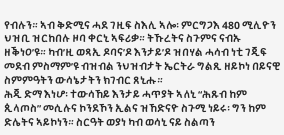የብሉን። ኣብ ቅድሚና ሓደ ገዚፍ ስእሊ ኣሎ፡ ምርግጋእ 480 ሚሊዮን ህዝቢ ዝርከበሉ ዞባ ቀርኒ ኣፍሪቃ። ትኹረትና ስጉምና ናብኡ ዘቕነዐ’ዩ። ካብ’ዚ ወጻኢ ዶባና’ዶ እንታይ’ዶ ዝበሃል ሓሳብ ነቲ ገጂፍ መደብ ምስማም’ዩ ብዝብል ንህዝብታት ኤርትራ ግልጺ ዘይኮነ በይናዊ ስምምዓትን ውሳኔታትን ክገብር ጸኒሑ።
ሕጂ ድማ እነሆ፡ ተውሳኸይ እንታይ ሓጥያት ኣለኒ “ሕጹብ ከም ጲላጦስ” መሲሉና ኮንደኾን ኢልና ዝኸድናዮ ስጉሚ ነይሩ፡ ግን ከም ድሌትና ኣይኮነን። ስርዓት ወያነ ካብ ወሳኒ ናይ ስልጣን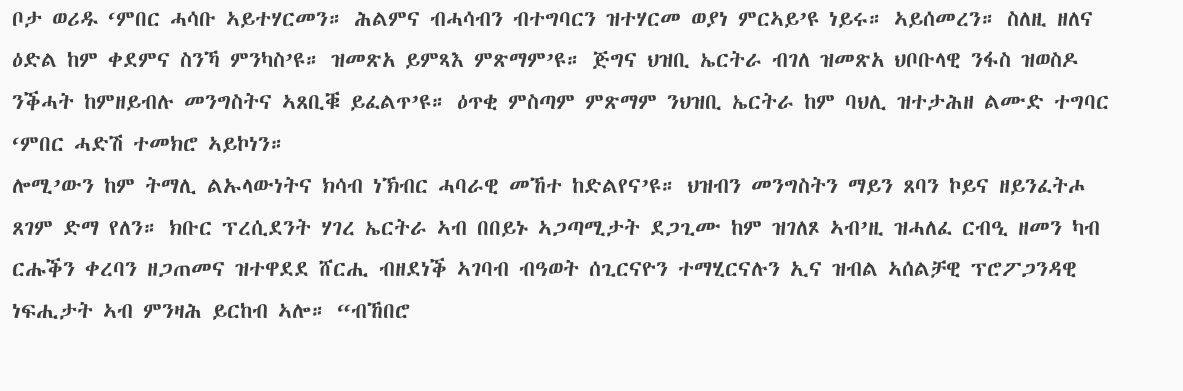ቦታ ወሪዱ ‘ምበር ሓሳቡ ኣይተሃርመን። ሕልምና ብሓሳብን ብተግባርን ዝተሃርመ ወያነ ምርኣይ’ዩ ነይሩ። ኣይሰመረን። ስለዚ ዘለና ዕድል ከም ቀደምና ስንኻ ምንካስ’ዩ። ዝመጽአ ይምጻእ ምጽማም’ዩ። ጅግና ህዝቢ ኤርትራ ብገለ ዝመጽአ ህቦቡላዊ ንፋስ ዝወስዶ ንቕሓት ከምዘይብሉ መንግስትና ኣጸቢቑ ይፈልጥ’ዩ። ዕጥቂ ምስጣም ምጽማም ንህዝቢ ኤርትራ ከም ባህሊ ዝተታሕዘ ልሙድ ተግባር ‘ምበር ሓድሽ ተመክሮ ኣይኮነን።
ሎሚ’ውን ከም ትማሊ ልኡላውነትና ክሳብ ነኽብር ሓባራዊ መኸተ ከድልየና’ዩ። ህዝብን መንግስትን ማይን ጸባን ኮይና ዘይንፈትሖ ጸገም ድማ የለን። ክቡር ፕረሲደንት ሃገረ ኤርትራ ኣብ በበይኑ ኣጋጣሚታት ደጋጊሙ ከም ዝገለጾ ኣብ’ዚ ዝሓለፈ ርብዒ ዘመን ካብ ርሑቕን ቀረባን ዘጋጠመና ዝተዋደደ ሸርሒ ብዘደነቕ ኣገባብ ብዓወት ሰጊርናዮን ተማሂርናሉን ኢና ዝብል ኣሰልቻዊ ፕሮፖጋንዳዊ ነፍሒታት ኣብ ምንዛሕ ይርከብ ኣሎ። “ብኸበሮ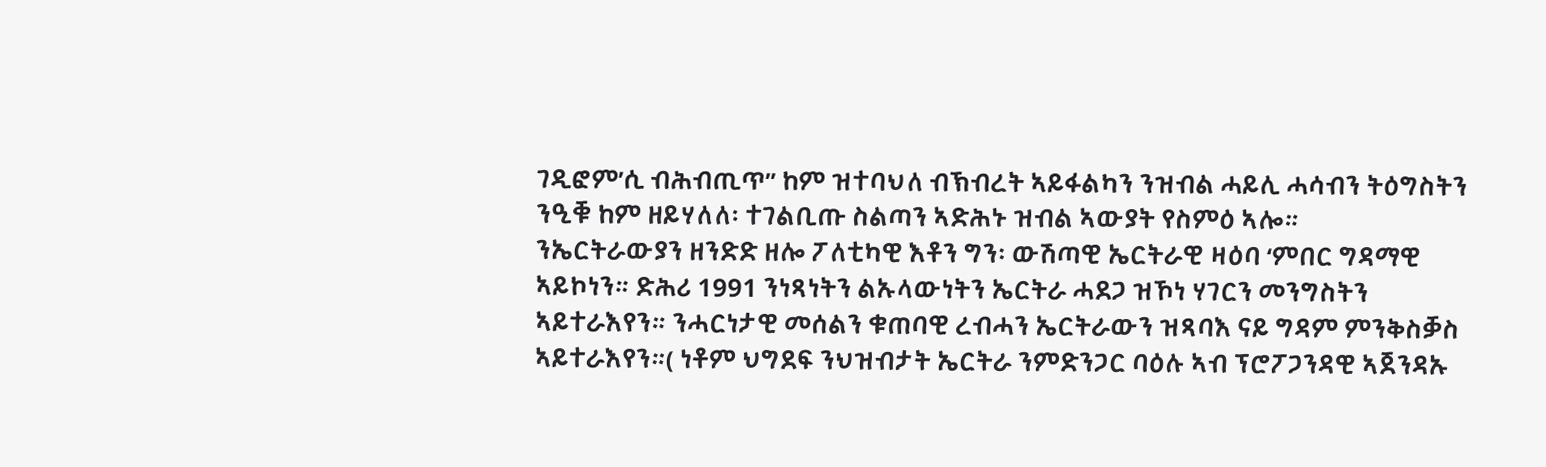ገዲፎም’ሲ ብሕብጢጥ” ከም ዝተባህለ ብኽብረት ኣይፋልካን ንዝብል ሓይሊ ሓሳብን ትዕግስትን ንዒቑ ከም ዘይሃለለ፡ ተገልቢጡ ስልጣን ኣድሕኑ ዝብል ኣውያት የስምዕ ኣሎ።
ንኤርትራውያን ዘንድድ ዘሎ ፖለቲካዊ እቶን ግን፡ ውሽጣዊ ኤርትራዊ ዛዕባ ‘ምበር ግዳማዊ ኣይኮነን። ድሕሪ 1991 ንነጻነትን ልኡላውነትን ኤርትራ ሓደጋ ዝኾነ ሃገርን መንግስትን ኣይተራእየን። ንሓርነታዊ መሰልን ቁጠባዊ ረብሓን ኤርትራውን ዝጻባእ ናይ ግዳም ምንቅስቓስ ኣይተራእየን።( ነቶም ህግደፍ ንህዝብታት ኤርትራ ንምድንጋር ባዕሉ ኣብ ፕሮፖጋንዳዊ ኣጀንዳኡ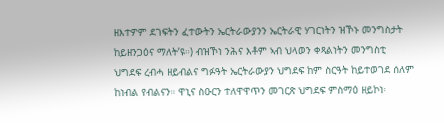ዘእተዎም ደገፍትን ፈተውትን ኤርትራውያንን ኤርትራዊ ሃገርነትን ዝኾኑ መንግስታት ከይዘንጋዕና ማለት’ዩ።) ብዝኾነ ንሕና እቶም ኣብ ህላወን ቀጻልነትን መንግስቲ ህግደፍ ረብሓ ዘይብልና ግፉዓት ኤርትራውያን ህግደፍ ከም ስርዓት ከይተወገደ ሰለም ከነብል የብልናን። ዋኒና ስዑርን ተለዋዋጥን መገርጽ ህግደፍ ምስማዕ ዘይኮነ፡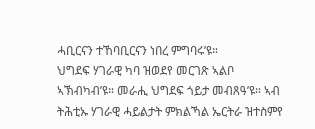ሓቢርናን ተኸባቢርናን ነበረ ምግባሩ’ዩ።
ህግደፍ ሃገራዊ ካባ ዝወደየ መርገጽ ኣልቦ ኣኽብካብ’ዩ። መራሒ ህግደፍ ጎይታ መብጸዓ’ዩ። ኣብ ትሕቲኡ ሃገራዊ ሓይልታት ምክልኻል ኤርትራ ዝተስምየ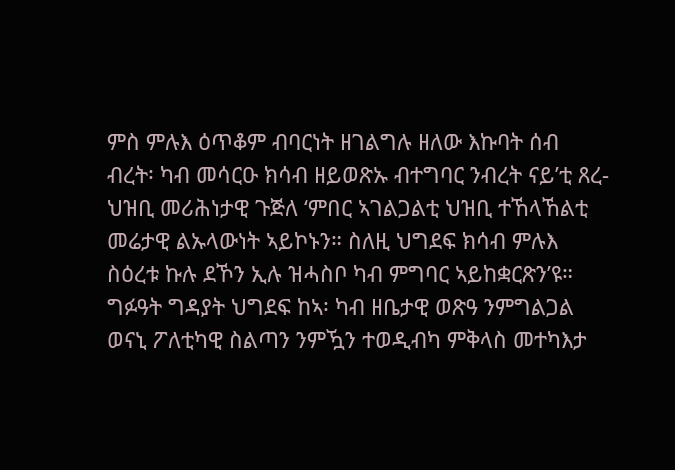ምስ ምሉእ ዕጥቆም ብባርነት ዘገልግሉ ዘለው እኩባት ሰብ ብረት፡ ካብ መሳርዑ ክሳብ ዘይወጽኡ ብተግባር ንብረት ናይ’ቲ ጸረ-ህዝቢ መሪሕነታዊ ጉጅለ ‘ምበር ኣገልጋልቲ ህዝቢ ተኸላኸልቲ መሬታዊ ልኡላውነት ኣይኮኑን። ስለዚ ህግደፍ ክሳብ ምሉእ ስዕረቱ ኩሉ ደኾን ኢሉ ዝሓስቦ ካብ ምግባር ኣይከቋርጽን’ዩ። ግፉዓት ግዳያት ህግደፍ ከኣ፡ ካብ ዘቤታዊ ወጽዓ ንምግልጋል ወናኒ ፖለቲካዊ ስልጣን ንምዃን ተወዲብካ ምቅላስ መተካእታ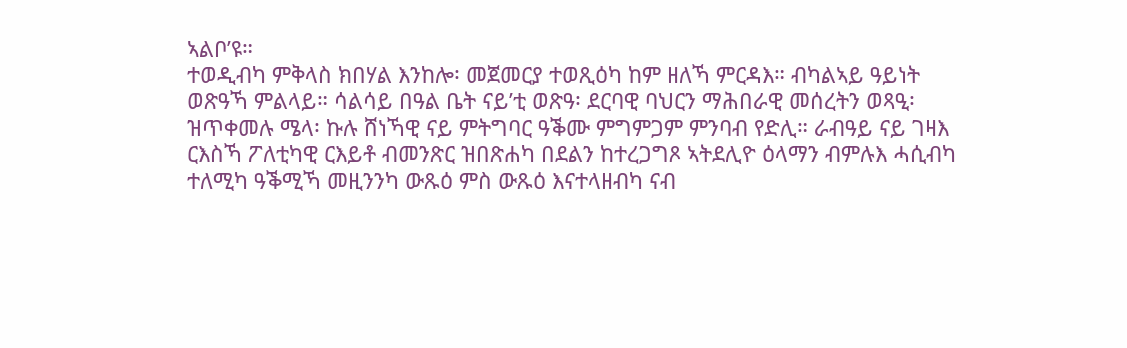ኣልቦ’ዩ።
ተወዲብካ ምቅላስ ክበሃል እንከሎ፡ መጀመርያ ተወጺዕካ ከም ዘለኻ ምርዳእ። ብካልኣይ ዓይነት ወጽዓኻ ምልላይ። ሳልሳይ በዓል ቤት ናይ’ቲ ወጽዓ፡ ደርባዊ ባህርን ማሕበራዊ መሰረትን ወጻዒ፡ ዝጥቀመሉ ሜላ፡ ኩሉ ሸነኻዊ ናይ ምትግባር ዓቕሙ ምግምጋም ምንባብ የድሊ። ራብዓይ ናይ ገዛእ ርእስኻ ፖለቲካዊ ርእይቶ ብመንጽር ዝበጽሐካ በደልን ከተረጋግጾ ኣትደሊዮ ዕላማን ብምሉእ ሓሲብካ ተለሚካ ዓቕሚኻ መዚንንካ ውጹዕ ምስ ውጹዕ እናተላዘብካ ናብ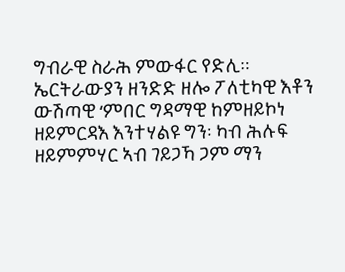ግብራዊ ስራሕ ምውፋር የድሊ። ኤርትራውያን ዘንድድ ዘሎ ፖለቲካዊ እቶን ውሽጣዊ ‘ምበር ግዳማዊ ከምዘይኮነ ዘይምርዳእ እንተሃልዩ ግን፡ ካብ ሕሉፍ ዘይምምሃር ኣብ ገይጋኻ ጋም ማን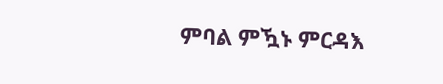ምባል ምዃኑ ምርዳእ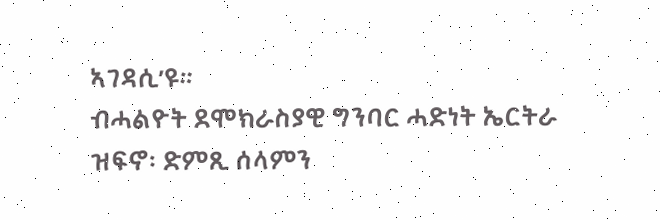ኣገዳሲ’ዩ።
ብሓልዮት ደሞክራስያዊ ግንባር ሓድነት ኤርትራ ዝፍኖ፡ ድምጺ ሰላምን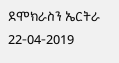ደሞክራስን ኤርትራ 22-04-2019